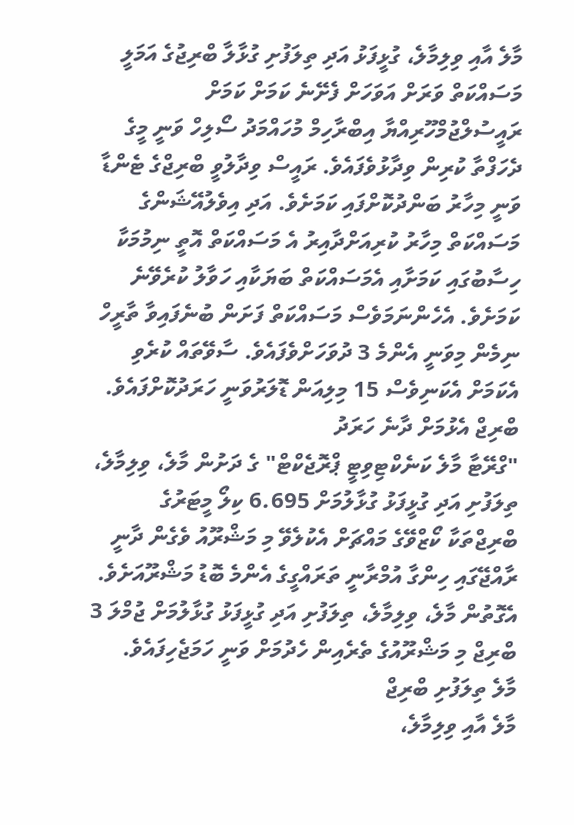މާލެ އާއި ވިލިމާލެ، ގުޅީފަޅު އަދި ތިލަފުށި ގުޅާލާ ބްރިޖުގެ އަމަލީ މަސައްކަތް ވަރަށް އަވަހަށް ފެށޭނެ ކަމަށް ކަމަށް ރައީސުލްޖުމްހޫރިއްޔާ އިބްރާހިމް މުހައްމަދު ސޯލިހް ވަނީ މީގެ ދެހަފްތާ ކުރިން ވިދާޅުވެފައެވެ. ރައީސް ވިދާލުވީ ބްރިޖްގެ ޓެންޑާ ވަނީ މިހާރު ބަންދުކޮށްފައި ކަމަށެވެ. އަދި އިވެލުއޭޝަންގެ މަސައްކަތް މިހާރު ކުރިއަށްދާއިރު އެ މަސައްކަތް އޮތީ ނިމުމަކާ ހިސާބުގައި ކަމަށާއި އެމަސައްކަތް ބަޔަކާއި ހަވާލު ކުރެވޭނެ ކަމަށެވެ. އެހެންނަމަވެސް މަސައްކަތް ފަށަން ބުނެފައިވާ ތާރީހް ނިމެން މިވަނީ އެންމެ 3 ދުވަހަށްވެފައެވެ. ސާވޭތައް ކުރެވި އެކަމަށް އެކަނިވެސް 15 މިލިއަން ޑޮލަރުވަނީ ހަރަދުކޮށްފައެވެ.
ބްރިޖް އެޅުމަށް ދާނެ ހަރަދު
"ގްރޭޓާ މާލެ ކަނެކްޓިވިޓީ ޕްރޮޖެކްޓް" ގެ ދަށުން މާލެ، ވިލިމާލެ، ތިލަފުށި އަދި ގުޅީފަޅު ގުޅާލުމަށް 6.695 ކިލޯ މީޓަރުގެ ބްރިޖްތަކާ ކޯޒްވޭގެ މައްޗަށް އެކުލެވޭ މި މަޝްރޫއު ވެގެން ދާނީ ރާއްޖޭގައި ހިންގާ އުމްރާނީ ތަރައްގީގެ އެންމެ ބޮޑު މަޝްރޫއަށެވެ. އެގޮތުން މާލެ، ވިލިމާލެ، ތިލަފުށި އަދި ގުޅީފަޅު ގުޅާލުމަށް ޖުމްލަ 3 ބްރިޖް މި މަޝްރޫއުގެ ތެރެއިން ހެދުމަށް ވަނީ ހަމަޖެހިފައެވެ.
މާލެ ތިލަފުށި ބްރިޖް
މާލެ އާއި ވިލިމާލެ،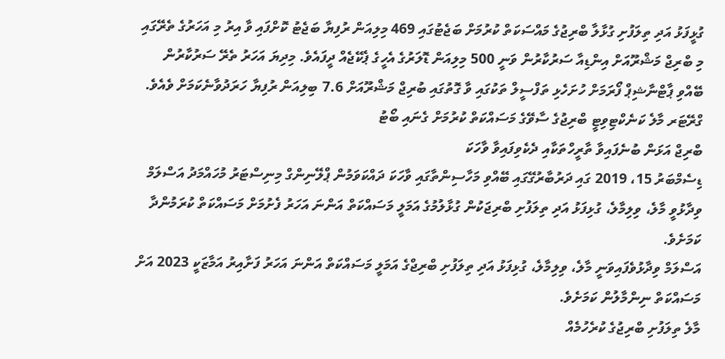ގުޅީފަޅު އަދި ތިލަފުށި ގުޅާލާ ބްރިޖުގެ މައްސަކަތް ކުރުމަށް ބަޖެޓުގައި 469 މިލިއަން ރުފިޔާ ބަޖެޓު ކޮށްފައި ވާ އިރު މި އަހަރުގެ ތެރޭގައި މި ބްރިޖް މަޝްރޫއަށް އިންޑިއާ ސަރުކާރުން ވަނީ 500 މިލިއަން ޑޮލަރުގެ އެހީގެ ޕެކޭޖެއް ދީފައެވެ. މިދިޔަ އަހަރު ތެރޭ ސަރުކާރުން ބޭއްވި ޕާޓްނާޝިޕް ފޯރަމަށް ހުށަހެޅި ތަފްސީލް ތަކުގައި ވާ ގޮތުގައި ބުރިޖް މަޝްރޫއަށް 7.6 ބިލިއަން ރުފިޔާ ހަރަދުވާނެކަމަށް ވެއެވެ.
ގްރޭޓަރ މާލެ ކަނެކްޓިވިޓީ ބްރިޖުގެ ސާވޭގެ މަސައްކަތް ކުރުމަށް ގެނައި ބޯޓު
ބްރިޖް އަޅަން ބުނެފައިވާ ތާރީހްތަކާއި ދެކެވިފައިވާ ވާހަކަ
ޑިސެމްބަރު 15، 2019 ގައި ދަރުބާރުގޭގައި ބޭއްވި މަހާސިންތާގައި ވާހަކަ ދައްކަވަމުން ޕްލޭނިންގް މިނިސްޓަރު މުހައްމަދު އަސްލަމް ވިދާޅުވީ މާލެ، ވިލިމާލެ، ގުޅިފަޅު އަދި ތިލަފުށި ބްރިޖަކުން ގުޅާލުމުގެ އަމަލީ މަސައްކަތް އަންނަ އަހަރު ފެށުމަށް މަސައްކަތް ކުރަމުންދާ ކަމަށެވެ.
އަސްލަމް ވިދާޅުވެފައިވަނީ މާލެ، ވިލިމާލެ، ގުޅިފަޅު އަދި ތިލަފުށި ބްރިޖްގެ އަމަލީ މަސައްކަތް އަންނަ އަހަރު ފަށާއިރު އަމާޒަކީ 2023 އަށް މަސައްކަތް ނިންމާލުން ކަމަށެވެ.
މާލެ ތިލަފުށި ބްރިޖުގެ ކުރެހުމެއް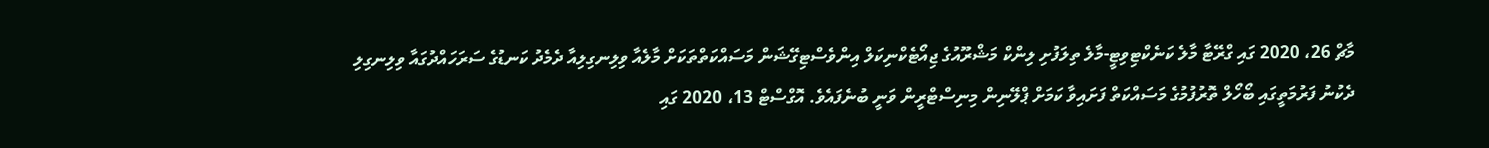މާޗް 26، 2020 ގައި ގްރޭޓާ މާލެ ކަނެކްޓިވިޓީ-މާލެ ތިލަފުށި ލިންކް މަޝްރޫއުގެ ޖިއޯޓެކްނިކަލް އިންވެސްޓިގޭޝަން މަސައްކަތްތަކަށް މާލެއާ ވިލިނގިލިއާ ދެމެދު ކަނޑުގެ ސަރަހައްދުގައާ ވިލިނގިލި ދެކުނު ފަރުމަތީގައި ބޯހޯލް ތޮރުފުމުގެ މަސައްކަތް ފަށައިވާ ކަމަށް ޕްލޭނިން މިނިސްޓްރީން ވަނީ ބުނެފައެވެ. އޮގްސްޓް 13، 2020 ގައި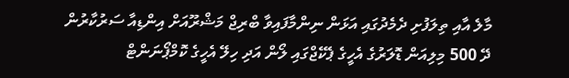މާލެ އާއި ތިލަފުށި ދެމެދުގައި އަޅަން ނިންމާފައިވާ ބްރިޖް މަޝްރޫއަށް އިންޑިއާ ސަރުކާރުން ދޭ 500 މިލިއަން ޑޮލަރުގެ އެހީގެ ޕެކޭޖްގައި ލޯން އަދި ހިލޭ އެހީގެ ކޮމްޕޯނަންޓް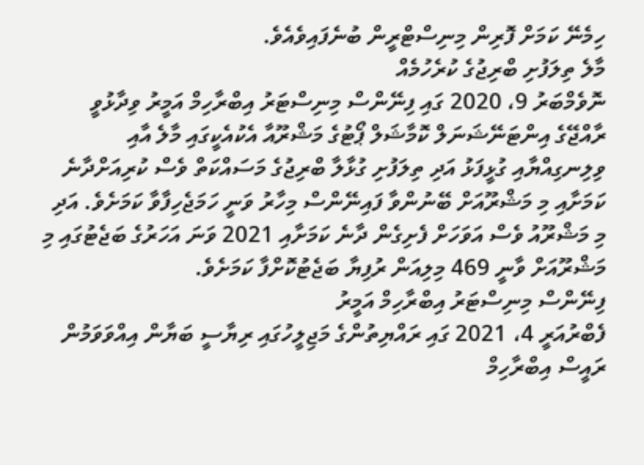ހިމެނޭ ކަމަށް ފޮރިން މިނިސްޓްރީން ބުނެފައިވެއެވެ.
މާލެ ތިލަފުށި ބްރިޖުގެ ކުރެހުމެއް
ނޮވެމްބަރު 9، 2020 ގައި ފިނޭންސް މިނިސްޓަރު އިބްރާހިމް އަމީރު ވިދާޅުވީ ރާއްޖޭގެ އިންޓަނޭޝަނަލް ކޮމާޝަލް ޕޯޓުގެ މަޝްރޫއާ އެކުއެކީގައި މާލެ އާއި ވިލިނގިއްޔާއި ގުޅީފަޅު އަދި ތިލަފުށި ގުޅާލާ ބްރިޖުގެ މަސައްކަތް ވެސް ކުރިއަށްދާނެ ކަމަށާއި މި މަޝްރޫއަށް ބޭނުންވާ ފައިނޭންސް މިހާރު ވަނީ ހަމަޖެހިފާވާ ކަމަށެވެ. އަދި މި މަޝްރޫއު ވެސް އަވަހަށް ފެށިގެން ދާނެ ކަމަށާއި 2021 ވަނަ އަހަރުގެ ބަޖެޓުގައި މި މަޝްރޫއަށް ވާނީ 469 މިލިއަން ރުފިޔާ ބަޖެޓުކޮށްފާ ކަމަށެވެ.
ފިނޭންސް މިނިސްޓަރު އިބްރާހިމް އަމީރު
ފެބްރުއަރީ 4، 2021 ގައި ރައްޔިތުންގެ މަޖިލީހުގައި ރިޔާސީ ބަޔާން އިއްވަވަމުން ރައީސް އިބްރާހިމް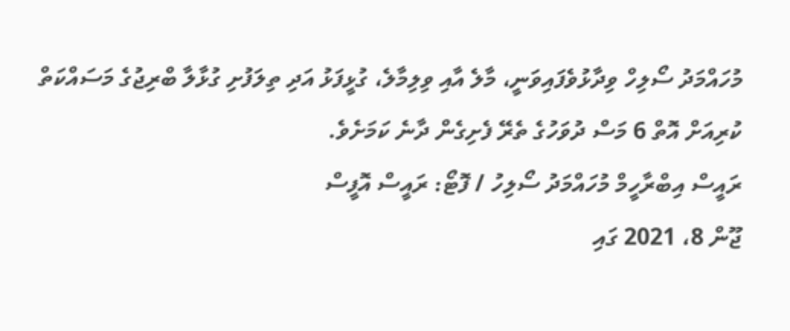މުހައްމަދު ސޯލިހް ވިދާޅުވެފައިވަނީ، މާލެ އާއި ވިލިމާލެ، ގުޅީފަޅު އަދި ތިލަފުށި ގުޅާލާ ބްރިޖުގެ މަސައްކަތް ކުރިއަށް އޮތް 6 މަސް ދުވަހުގެ ތެރޭ ފެށިގެން ދާނެ ކަމަށެވެ.
ރައީސް އިބްރާހީމް މުހައްމަދު ސޯލިހު / ފޮޓޯ: ރައީސް އޮފީސް
ޖޫން 8، 2021 ގައި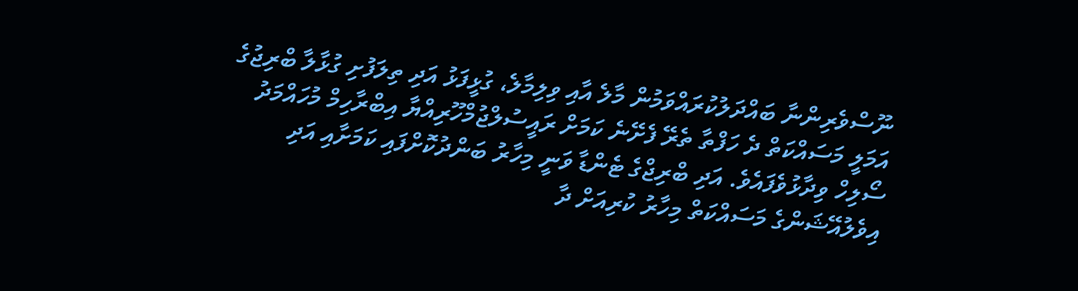ނޫސްވެރިންނާ ބައްދަލުކުރައްވަމުން މާލެ އާއި ވިލިމާލެ، ގުޅީފަޅު އަދި ތިލަފުށި ގުޅާލާ ބްރިޖުގެ އަމަލީ މަސައްކަތް ދެ ހަފްތާ ތެރޭ ފެށޭނެ ކަމަށް ރައީސުލްޖުމްހޫރިއްޔާ އިބްރާހިމް މުހައްމަދު ސޯލިހް ވިދާޅުވެފައެވެ. އަދި ބްރިޖްގެ ޓެންޑާ ވަނީ މިހާރު ބަންދުކޮށްފައި ކަމަށާއި އަދި އިވެލުއޭޝަންގެ މަސައްކަތް މިހާރު ކުރިއަށް ދާ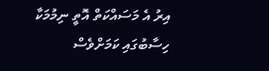އިރު އެ މަސައްކަތް އޮތީ ނިމުމަކާ ހިސާބުގައި ކަމަށްވެސް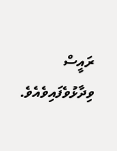ރައީސް ވިދާޅުވެފައިވެއެވެ.